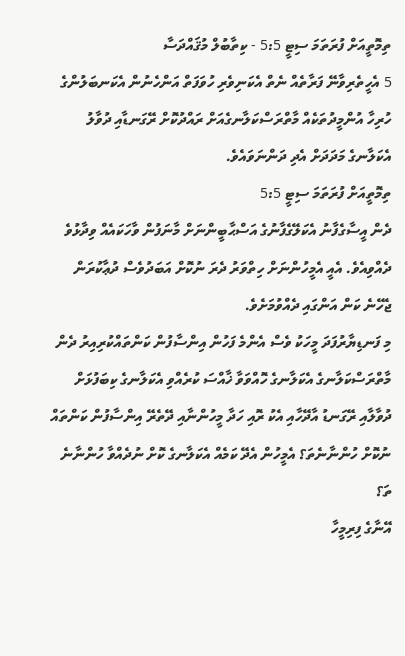ތިމޮތީއަށް ފުރަތަމަ ސިޓީ 5:5 - ކިތާބުލް މުޤައްދަސާ
5 އެހީތެރިވާނޭ ފަރާތެއް ނެތް އެކަނިވެރި ހުވަފަތް އަންހެނުން އެކަނބަލުންގެ ހުރިހާ އުންމީދުތަކެއް މާތްރަސްކަލާނގެއަށް ރައްދުކޮށް ރޭގަނޑާއި ދުވާލު އެކަލާނގެ މަދަދަށް އެދި ދަންނަވައެވެ.
ތިމޮތީއަށް ފުރަތަމަ ސިޓީ 5:5
ދެން އީސާގެފާނު އެކަލޭގެފާނުގެ އަސްޙާބީންނަށް މާނަފުން ވާހަކައެއް ވިދާޅުވެ ދެއްވިއެވެ. އެއީ އެމީހުންނަށް ހިތްވަރު ދެރަ ނުކޮށް އަބަދުވެސް ދުޢާކުރަން ޖެހޭނެ ކަން އަންގައި ދެއްވުމަށެވެ.
މި ފަނޑިޔާރުފަދަ މީހަކު ވެސް އެންމެ ފަހުން އިންސާފުން ކަންތައްކުރިއިރު ދެން މާތްރަސްކަލާނގެ އެކަލާނގެ ހޮއްވަވާ ޚާއްސަ ކުރެއްވި އެކަލާނގެ ކިބަފުޅަށް ދުވާލާއި ރޭގަނޑު އާދޭހާއި އެކު ރޮއި ހަދާ މީހުންނާއި ދޭތެރޭ އިންސާފުން ކަންތައް ނުކޮށް ހުންނާނެތަ؟ އެމީހުން އެދޭ ކަމެއް އެކަލާނގެ ކޮށް ނުދެއްވާ ހުންނާނެ ތަ؟
އޭނާގެ ފިރިމީހާ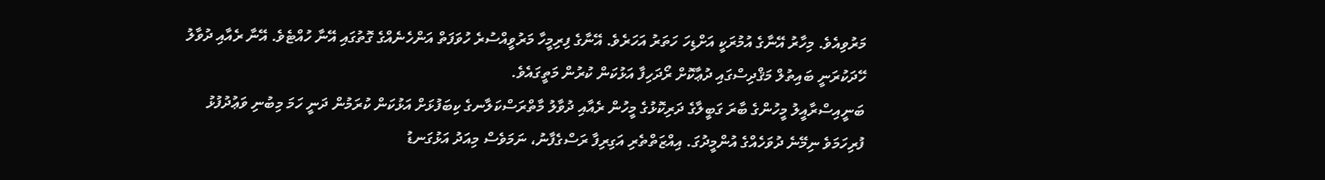މަރުވިއެވެ. މިހާރު އޭނާގެ އުމުރަކީ އަށްޑިހަ ހަތަރު އަހަރެވެ. އޭނާގެ ފިރިމީހާ މަރުވީއްސުރެ ހުވަފަތް އަންހެނެއްގެ ގޮތުގައި އޭނާ ހުއްޓެވެ. އޭނާ ރެއާއި ދުވާލު ހޭދަކުރަނީ ބައިތުލް މަޤްދިސްގައި ދުޢާކޮށް ރޯދަހިފާ އަޅުކަން ކުރުން މަތީގައެވެ.
ބަނީއިސްރާއީލު މީހުންގެ ބާރަ ގަބީލާގެ ދަރިކޮޅުގެ މީހުން ރެއާއި ދުވާލު މާތްރަސްކަލާނގެ ކިބަފުޅަށް އަޅުކަން ކުރަމުން ދަނީ ހަމަ މިބުނި ވަޢުދުފުޅު ފުރިހަމަވެ ނިމޭނެ ދުވަހެއްގެ އުންމީދުގަ. އިއްޒަތްތެރި އަގިރިފާ ރަސްގެފާނު، ނަމަވެސް މިއަދު އަޅުގަނޑު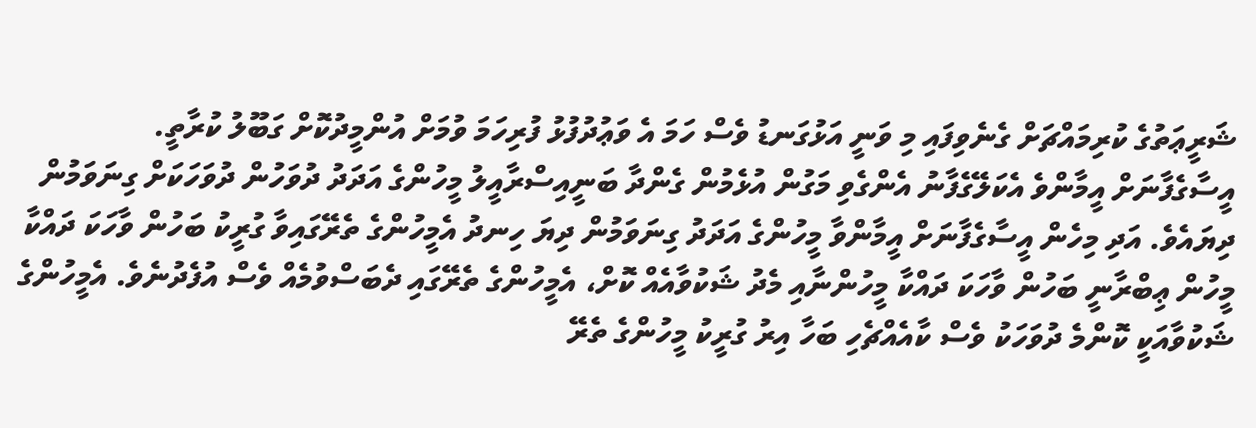ޝަރީޢަތުގެ ކުރިމައްޗަށް ގެނެވިފައި މި ވަނީ އަޅުގަނޑު ވެސް ހަމަ އެ ވަޢުދުފުޅު ފުރިހަމަ ވުމަށް އުންމީދުކޮށް ގަބޫލު ކުރާތީ.
އީސާގެފާނަށް އީމާންވެ އެކަލޭގެފާނު އެންގެވި މަގުން އުޅެމުން ގެންދާ ބަނީއިސްރާއީލު މީހުންގެ އަދަދު ދުވަހުން ދުވަހަކަށް ގިނަވަމުން ދިޔައެވެ. އަދި މިހެން އީސާގެފާނަށް އީމާންވާ މީހުންގެ އަދަދު ގިނަވަމުން ދިޔަ ހިނދު އެމީހުންގެ ތެރޭގައިވާ ގުރީކު ބަހުން ވާހަކަ ދައްކާ މީހުން ޢިބްރާނީ ބަހުން ވާހަކަ ދައްކާ މީހުންނާއި މެދު ޝަކުވާއެއް ކޮށް، އެމީހުންގެ ތެރޭގައި ދެބަސްވުމެއް ވެސް އުފެދުނެވެ. އެމީހުންގެ ޝަކުވާއަކީ ކޮންމެ ދުވަހަކު ވެސް ކާއެއްޗެހި ބަހާ އިރު ގުރީކު މީހުންގެ ތެރޭ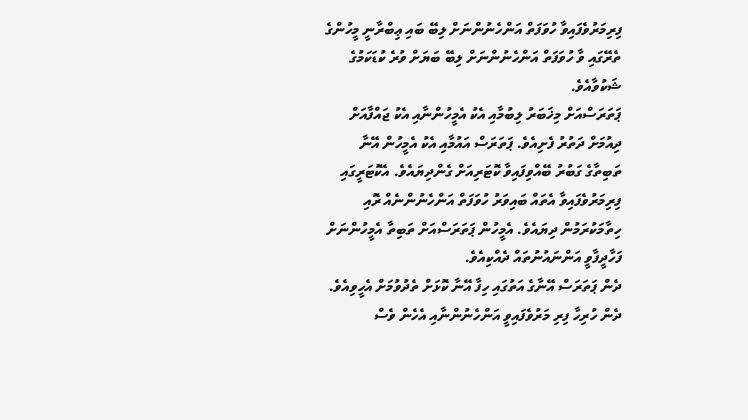ފިރިމަރުވެފައިވާ ހުވަފަތް އަންހެނުންނަށް ލިބޭ ބައި ޢިބްރާނީ މީހުންގެ ތެރޭގައި ވާ ހުވަފަތް އަންހެނުންނަށް ލިބޭ ބަޔަށް ވުރެ ކުޑަކަމުގެ ޝަކުވާއެވެ.
ޕަތަރަސްއަށް މިޚަބަރު ލިބުމާއި އެކު އެމީހުންނާއި އެކު ޖައްފާއަށް ދިއުމަށް ދަތުރު ފެށިއެވެ. ޕަތަރަސް އައުމާއި އެކު އެމީހުން އޭނާ ތަބިތާގެ ގަބުރު ބޭއްވިފައިވާ ކޮޓަރިއަށް ގެންދިޔައެވެ. އެކޮޓަރީގައި ފިރިމަރުވެފައިވާ އެތައް ބައިވަރު ހުވަފަތް އަންހެނުންނެއް ރޮއި ހިތާމަކުރަމުން ދިޔައެވެ. އެމީހުން ޕަތަރަސްއަށް ތަބިތާ އެމީހުންނަށް ފަހާދީފާވީ އަންނައުނުތައް ދެއްކިއެވެ.
ދެން ޕަތަރަސް އޭނާގެ އަތުގައި ހިފާ އޭނާ ކޮޅަށް ތެދުވުމަށް އެހީވިއެވެ. ދެން ހުރިހާ ފިރި މަރުވެފައިވީ އަންހެނުންނާއި އެހެން ވެސް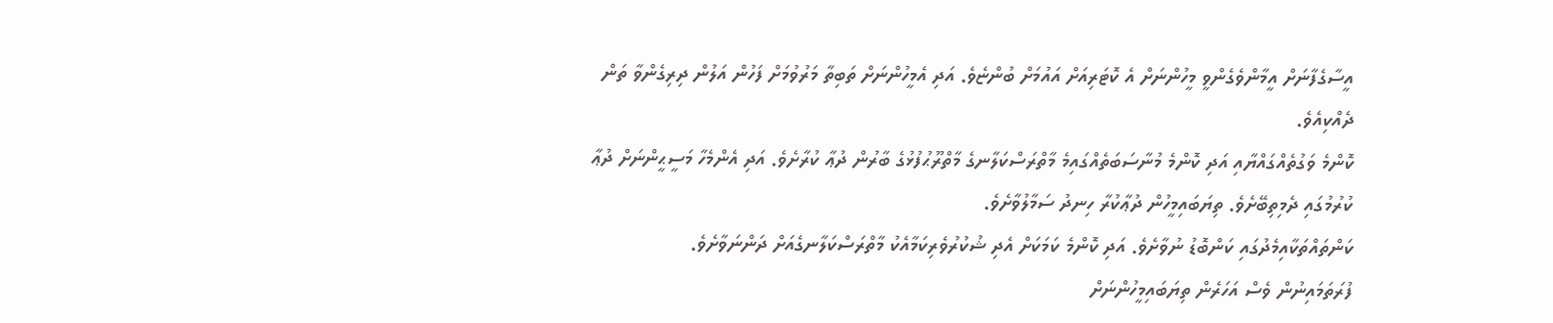އީސާގެފާނަށް އީމާންވެގެންވީ މީހުންނަށް އެ ކޮޓަރިއަށް އައުމަށް ބުންޏެވެ. އަދި އެމީހުންނަށް ތަބިތާ މަރުވުމަށް ފަހުން އަލުން ދިރިގެންވާ ތަން ދެއްކިއެވެ.
ކޮންމެ ވަގުތެއްގައްޔާއި އަދި ކޮންމެ މުނާސަބަތެއްގައިމެ މާތްރަސްކަލާނގެ މާތްރޫޙުފުޅުގެ ބާރުން ދުޢާ ކުރާށެވެ. އަދި އެންމެހާ މަސީޙީންނަށް ދުޢާ ކުރުމުގައި ދެމިތިބޭށެވެ. ތިޔަބައިމީހުން ދުޢާކުރާ ހިނދު ސަމާލުވާށެވެ.
ކަންތައްތަކާއިމެދުގައި ކަންބޮޑު ނުވާށެވެ. އަދި ކޮންމެ ކަމަކަށް އެދި ޝުކުރުވެރިކަމާއެކު މާތްރަސްކަލާނގެއަށް ދަންނަވާށެވެ.
ފުރަތަމައިނުން ވެސް އަހަރެން ތިޔަބައިމީހުންނަށް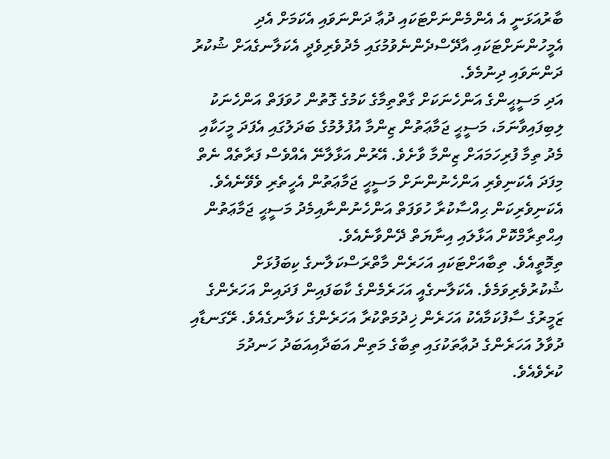ބާރުއަޅަނީ އެ އެންމެންނަށްޓަކައި ދުޢާ ދަންނަވައި އެކަމަށް އެދި އެމީހުންނަށްޓަކައި އާދޭސްދެންނެވުމުގައި މެދުވެރިވެދީ އެކަލާނގެއަށް ޝުކުރު ދަންނަވައި ދިނުމެވެ.
އަދި މަސީޙީންގެ އަންހެނަކަށް ގާތްތިމާގެ ކަމުގެ ގޮތުން ހުވަފަތް އަންހެނަކު ލިބިފައިވާނަމަ، މަސީޙީ ޖަމާޢަތުން ޒިންމާ އުފުލުމުގެ ބަދަލުގައި އެފަދަ މީހަކާއި މެދު ތިމާ ފުރިހަމައަށް ޒިންމާ ވާށެވެ. އޭރުން އަޅާލާނޭ އެއްވެސް ފަރާތެއް ނެތް މިފަދަ އެކަނިވެރި އަންހެނުންނަށް މަސީޙީ ޖަމާޢަތުން އެހީތެރި ވެވޭނެއެވެ.
އެކަނިވެރިކަން ޙިއްސާކުރާ ހުވަފަތް އަންހެނުންނާއިމެދު މަސީޙީ ޖަމާޢަތުން އިޙްތިރާމްކޮށް އަޅާލައި އިނާޔަތް ދޭންވާނެއެވެ.
ތިމޮތީއެވެ. ތިބާއަށްޓަކައި އަހަރެން މާތްރަސްކަލާނގެ ކިބަފުޅަށް ޝުކުރުވެރިވަމެވެ. އެކަލާނގެއީ އަހަރެމެންގެ ކާބަފައިން ފަދައިން އަހަރެންގެ ޒަމީރުގެ ސާފުކަމާއެކު އަހަރެން ޚިދުމަތްކުރާ އަހަރެންގެ ކަލާނގެއެވެ. ރޭގަނޑާއި ދުވާލު އަހަރެންގެ ދުޢާތަކުގައި ތިބާގެ މަތިން އަބަދާއިއަބަދު ހަނދުމަ ކުރެވެއެވެ.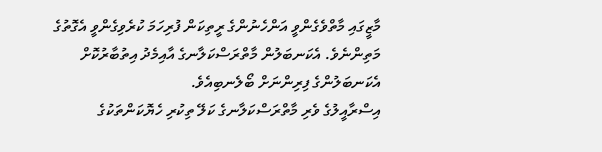މާޒީގައި މާތްވެގެންވީ އަންހެނުންގެ ރީތިކަން ފުރިހަމަ ކުރެވިގެންވީ އެގޮތުގެ މަތިންނެވެ. އެކަނބަލުން މާތްރަސްކަލާނގެ އާއިމެދު އިތުބާރުކޮށް އެކަނބަލުންގެ ފިރިންނަށް ބޯލެނބިއެވެ.
އިސްރާއީލުގެ ވެރި މާތްރަސްކަލާނގެ ކަލޭ ތިކުރި ހެޔޮކަންތަކުގެ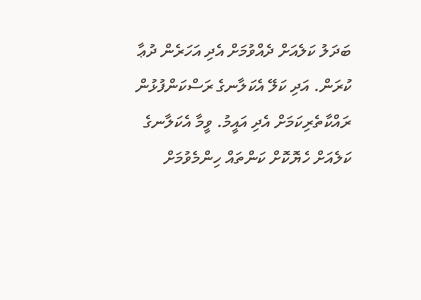ބަދަލު ކަލެއަށް ދެއްވުމަށް އެދި އަހަރެން ދުޢާ ކުރަން. އަދި ކަލޭ އެކަލާނގެ ރަސްކަންފުޅުން ރައްކާތެރިކަމަށް އެދި އައީމު. ވީމާ އެކަލާނގެ ކަލެއަށް ހެޔޮކޮށް ކަންތައް ހިންމެވުމަށް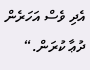އެދި ވެސް އަހަރެން ދުޢާ ކުރަން.“